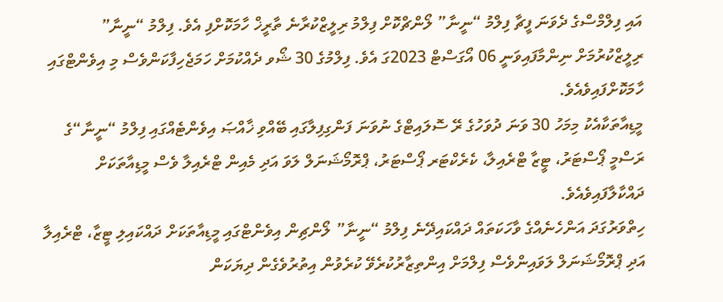އައި ފިލްމްސްގެ ދެވަނަ ފީޗާ ފިލްމު “ނީނާ” ލޯންޗްކޮށް ފިލްމު ރިލީޒްކުރާނެ ތާރީޚް ހާމަކޮށްފި އެވެ. ފިލްމު “ނީނާ” ރިލީޒްކުރުމަށް ނިންމާފައިވަނީ 06 އޯގަސްޓް 2023ގަ އެވެ. ފިލްމުގެ 30 ޝޯވ ދެއްކުމަށް ހަމަޖެހިފާކަންވެސް މި އިވެންޓްގައި ހާމަކޮށްފައިވެއެވެ.
މީޑިއާތަކާއެކު މިމަހު 30 ވަނަ ދުވަހުގެ ރޭ ސޮލައިޓްގެ ނުވަނަ ފަންގިފިލާގައި ބޭއްވި ޚާއްޞަ އިވެންޓެއްގައި ފިލްމު “ނީނާ“ގެ ރަސްމީ ޕޯސްޓަރު، ޓީޒާ ޓްރެއިލާ، ކެރެކްޓަރ ޕޯސްޓަރު، ޕްރޮމޯޝަނަލް ލަވަ އަދި މެއިން ޓްރެއިލާ ވެސް މީޑިއާތަކަށް ދައްކާލާފައިވެއެވެ.
ހިތްވަރުގަދަ އަންހެނެއްގެ ވާހަކަތައް ދައްކައިދޭނެ ފިލްމު “ނީނާ” ލޯންޗިން އިވެންޓްގައި މީޑިއާތަކަށް ދައްކައިލި ޓީޒާ، ޓްރެއިލާ އަދި ޕްރޮމޯޝަނަލް ލަވައިންވެސް ފިލްމަށް އިންތިޒާރުކުރެވޭ ކުރެވުން އިތުރުވެގެން ދިޔަކަން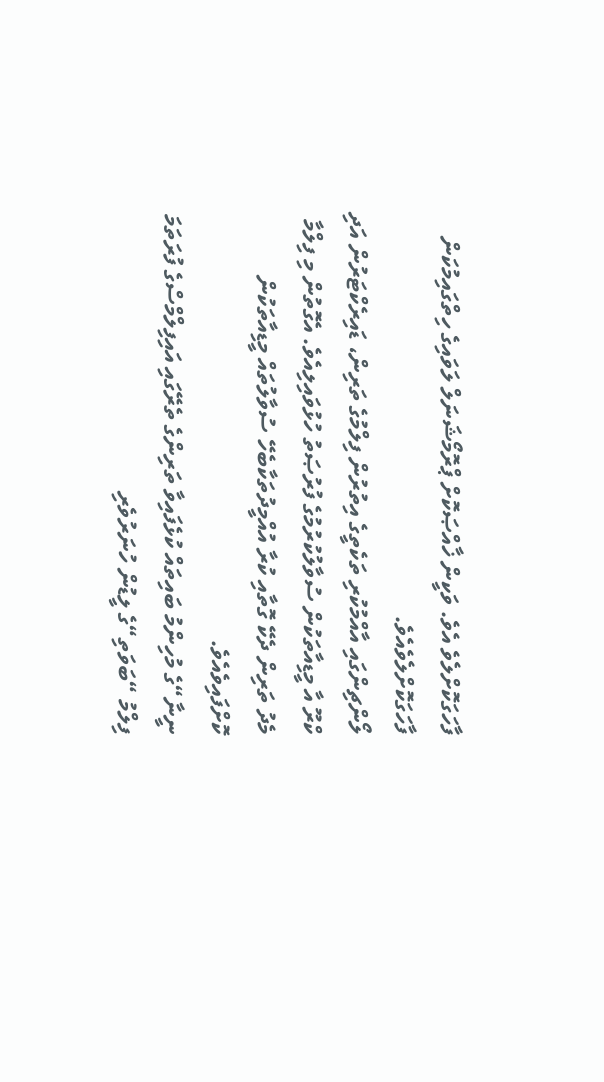ފާހަގަކޮށްލެވެ އެވެ. ވަކީން ޚާއްޞަކޮށް ޕްރޮމޯޝަނަލް ލަވައިގެ ހިތްގައިމުކަން ފާހަގަކޮށްލެވެއެވެ.
ލޯންޗިންގައި އާއްމުކުރި ތަކެތީގެ އިތުރުން ފިލްމުގެ ތަރިން، ޑައިރެކްޓަރުން އަދި ކްރޫ އާ މީޑިއާތަކުން ސުވާލުކުރުމުގެ ފުރުޞަތު ހުޅުވައިލިއެވެ. އެގޮތުން މި ފިލްމާ މެދު ތަރިން ދެކޭ ގޮތާއި ކުރާ އުއްމީދުތަކާބެހޭ ސުވާލުތައް މީޑިއާތަކުން ކޮށްފައިވެއެވެ.
ނީނާ“ގެ މުހިންމު ބައިތައް ކުޅެފައިވާ ތަރިންގެ ތެރޭގައި އައިފިލްމްސްގެ ފުރަތަމަ ފިލްމު “ބަވަތި“ގެ ލީޑުން ހުނަރުވެރި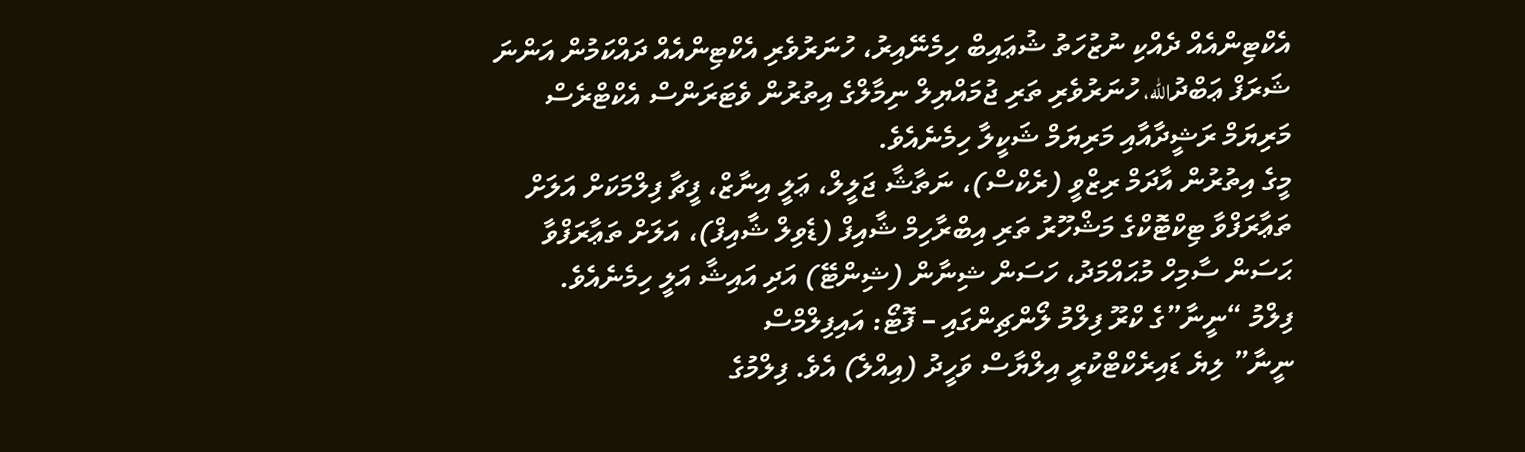އެކްޓިންއެއް ދެއްކި ނުޒުހަތު ޝުޢައިބް ހިމެނޭއިރު، ހުނަރުވެރި އެކްޓިންއެއް ދައްކަމުން އަންނަ ޝަރަފް ޢަބްދުالله، ހުނަރުވެރި ތަރި ޖުމައްޔިލް ނިމާލްގެ އިތުރުން ވެޓަރަންސް އެކްޓްރެސް މަރިޔަމް ރަޝީދާއާއި މަރިޔަމް ޝަކީލާ ހިމެނެއެވެ.
މީގެ އިތުރުން އާދަމް ރިޒްވީ (ރެކްސް)، ނަތާޝާ ޖަލީލް، ޢަލީ އިނާޒް، ފީޗާ ފިލްމަކަށް އަލަށް ތަޢާރަފްވާ ޓިކްޓޮކްގެ މަޝްހޫރު ތަރި އިބްރާހިމް ޝާއިފް (ޑެވިލް ޝާއިފް)، އަލަށް ތަޢާރަފްވާ ޙަސަން ސާމިހް މުޙައްމަދު، ހަސަން ޝިނާން (ޝިންޓޭ) އަދި އައިޝާ އަލީ ހިމެނެއެވެ.
ފިލްމު “ނީނާ”ގެ ކްރޫ ފިލްމު ލޯންޗިންގައި – ފޮޓޯ: އައިފިލްމްސް
ނީނާ” ލިޔެ ޑައިރެކްޓްކުރީ އިލްޔާސް ވަހީދު (އިއްލެ) އެވެ. ފިލްމުގެ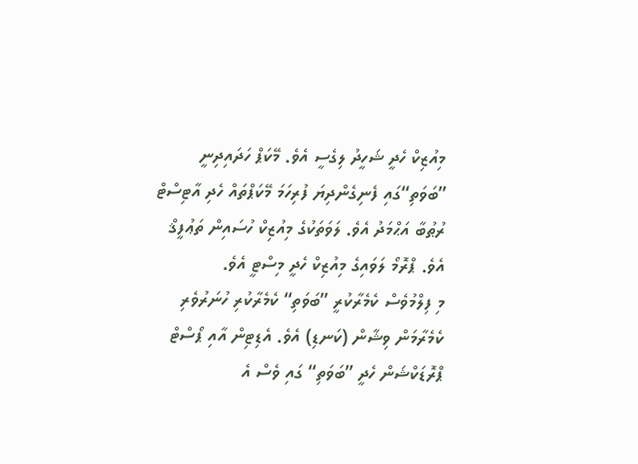މިއުޒިކް ހެދީ ޝަހީދު ލިގެސީ އެވެ. މޭކަޕް ހަދައިދިނީ ”ބަވަތި“ގައި ފެނިގެންދިޔަ ފުރިހަމަ މޭކަޕްތައް ހެދި އާޓިސްޓް ރުޠުބާ އަޙްމަދު އެވެ. ލަވަތަކުގެ މިއުޒިކް ހުސައިން ތަޢުފީޤް އެވެ. ޕްރޮމޯ ލަވައިގެ މިއުޒިކް ހެދީ މިސްޓީ އެވެ.
މި ފިލްމުވެސް ކެމެރާކުރީ ”ބަވަތި“ ކެމެރާކުރި ހުނަރުވެރި ކެމެރާމަން ވިޝާން (ކަނޑި) އެވެ. އެޑިޓިން އާއި ޕޯސްޓް ޕްރޮޑަކްޝަން ހެދީ ”ބަވަތި“ ގައި ވެސް އެ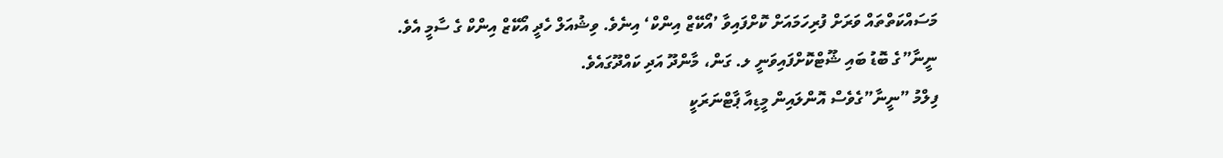މަސައްކަތްތައް ވަރަށް ފުރިހަމައަށް ކޮށްފައިވާ ’އޯކޭޒް އިންކް‘ އިނެވެ. ވިޝުއަލް ހެދީ އޯކޭޒް އިންކް ގެ ސާމީ އެވެ.
ނީނާ”ގެ ބޮޑު ބައި ޝޫޓްކޮށްފައިވަނީ ލ. ގަން، މާންދޫ އަދި ކައްދޫގައެވެ.
ފިލްމު ”ނީނާ”ގެވެސް އޮންލައިން މީޑިއާ ޕާޓްނަރަކީ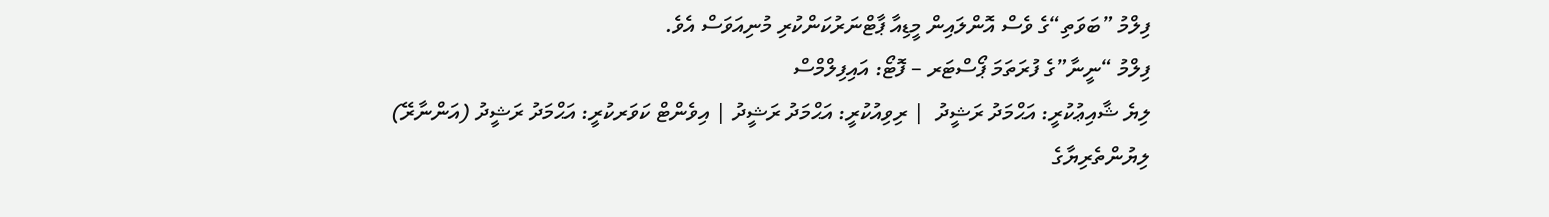ފިލްމު ”ބަވަތި“ގެ ވެސް އޮންލައިން މީޑިއާ ޕާޓްނަރުކަންކުރި މުނިއަވަސް އެވެ.
ފިލްމު “ނީނާ”ގެ ފުރަތަމަ ޕޯސްޓަރ – ފޮޓޯ: އައިފިލްމްސް
ލިޔެ ޝާއިޢުކުރީ: އަޙްމަދު ރަޝީދު  | ރިވިއުކުރީ: އަޙްމަދު ރަޝީދު | އިވެންޓް ކަވަރކުރީ: އަޙްމަދު ރަޝީދު (އަންނާރޭ)
ލިޔުންތެރިޔާގެ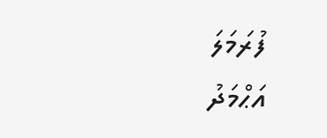ފުރަމަލަ
އަޙްމަދު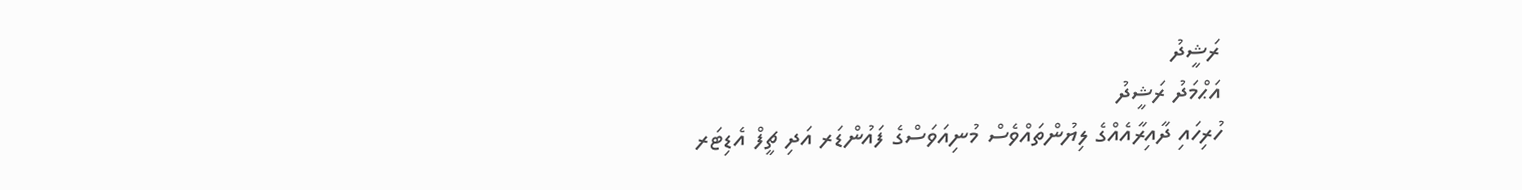ރަޝީދު
އަޙްމަދު ރަޝީދު
ހުރިހައި ދާއިރާއެއްގެ ލިޔުންތައްވެސް މުނިއަވަސްގެ ފައުންޑަރ އަދި ޗީފް އެޑިޓަރ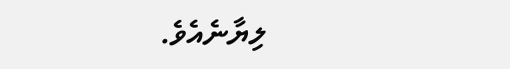ލިޔާނެއެވެ.